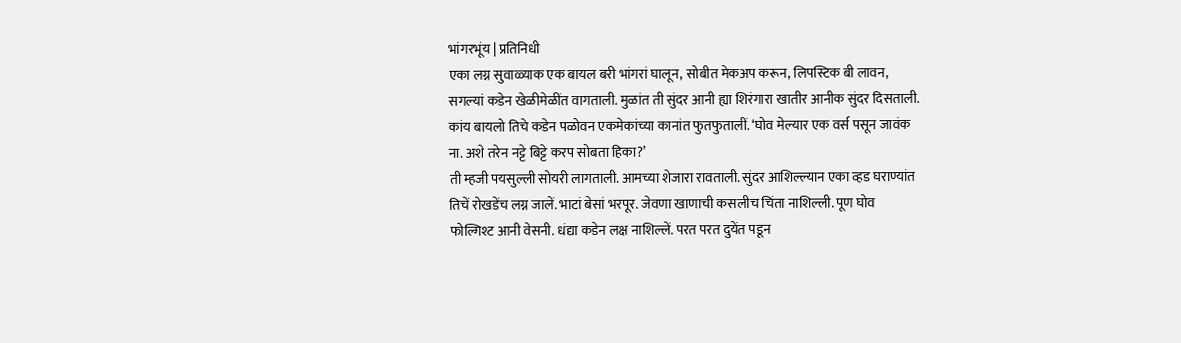भांगरभूंय | प्रतिनिधी
एका लग्न सुवाळ्याक एक बायल बरी भांगरां घालून, सोबीत मेकअप करून, लिपस्टिक बी लावन, सगल्यां कडेन खेळीमेळींत वागताली. मुळांत ती सुंदर आनी ह्या शिरंगारा खातीर आनीक सुंदर दिसताली. कांय बायलो तिचे कडेन पळोवन एकमेकांच्या कानांत फुतफुतालीं. ‘घोव मेल्यार एक वर्स पसून जावंक ना. अशे तरेन नट्टे बिट्टे करप सोबता हिका?’
ती म्हजी पयसुल्ली सोयरी लागताली. आमच्या शेजारा रावताली. सुंदर आशिल्ल्यान एका व्हड घराण्यांत तिचें रोखडेंच लग्न जालें. भाटां बेसां भरपूर. जेवणा खाणाची कसलीच चिंता नाशिल्ली. पूण घोव फोल्गिश्ट आनी वेसनी. धंद्या कडेन लक्ष नाशिल्लें. परत परत दुयेंत पडून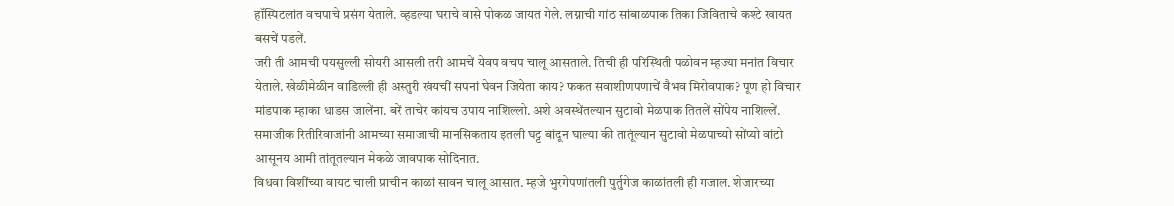हॉस्पिटलांत वचपाचे प्रसंग येताले. व्हडल्या घराचे वासे पोकळ जायत गेले. लग्नाची गांठ सांबाळपाक तिका जिविताचे कश्टे खायत बसचें पडलें.
जरी ती आमची पयसुल्ली सोयरी आसली तरी आमचें येवप वचप चालू आसताले. तिची ही परिस्थिती पळोवन म्हज्या मनांत विचार येताले. खेळीमेळीन वाडिल्ली ही अस्तुरी खंयचीं सपनां घेवन जियेता काय? फकत सवाशीणपणाचें वैभव मिरोवपाक? पूण हो विचार मांडपाक म्हाका धाडस जालेंना. बरें ताचेर कांयच उपाय नाशिल्लो. अशे अवस्थेंतल्यान सुटावो मेळपाक तितलें सोंपेय नाशिल्लें. समाजीक रितीरिवाजांनी आमच्या समाजाची मानसिकताय इतली घट्ट बांदून घाल्या की तातूंल्यान सुटावो मेळपाच्यो सोंप्यो वांटो आसूनय आमी तांतूतल्यान मेकळे जावपाक सोदिनात.
विधवा विशींच्या वायट चाली प्राचीन काळां सावन चालू आसात. म्हजे भुरगेपणांतली पुर्तुगेज काळांतली ही गजाल. शेजारच्या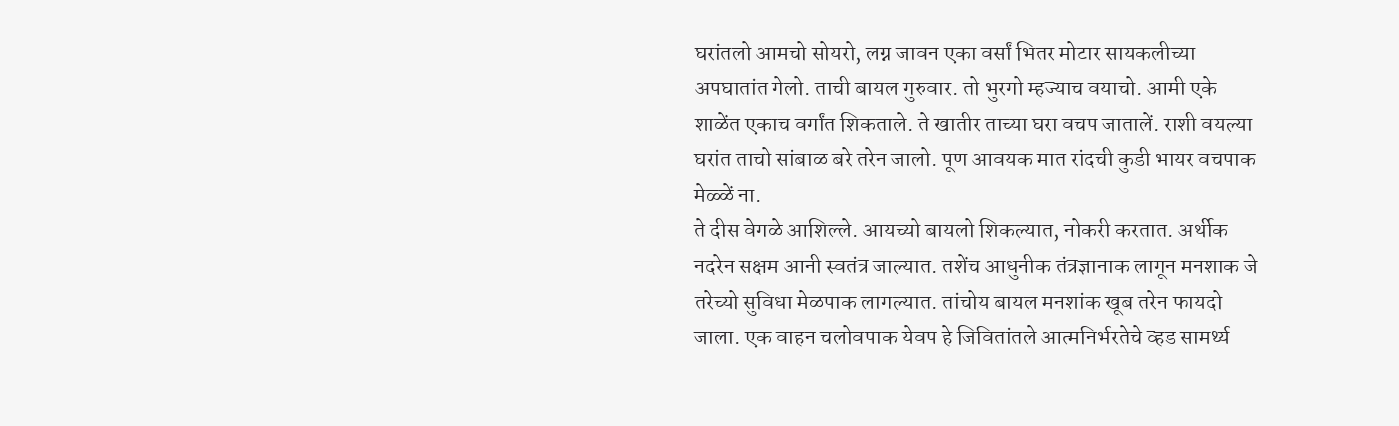घरांतलो आमचो सोयरो, लग्न जावन एका वर्सां भितर मोटार सायकलीच्या अपघातांत गेलो. ताची बायल गुरुवार. तो भुरगो म्हज्याच वयाचो. आमी एके शाळेंत एकाच वर्गांत शिकताले. ते खातीर ताच्या घरा वचप जातालें. राशी वयल्या घरांत ताचो सांबाळ बरे तरेन जालो. पूण आवयक मात रांदची कुडी भायर वचपाक मेळ्ळें ना.
ते दीस वेगळे आशिल्ले. आयच्यो बायलो शिकल्यात, नोकरी करतात. अर्थीक नदरेन सक्षम आनी स्वतंत्र जाल्यात. तशेंच आधुनीक तंत्रज्ञानाक लागून मनशाक जे तरेच्यो सुविधा मेळपाक लागल्यात. तांचोय बायल मनशांक खूब तरेन फायदो जाला. एक वाहन चलोवपाक येवप हे जिवितांतले आत्मनिर्भरतेचे व्हड सामर्थ्य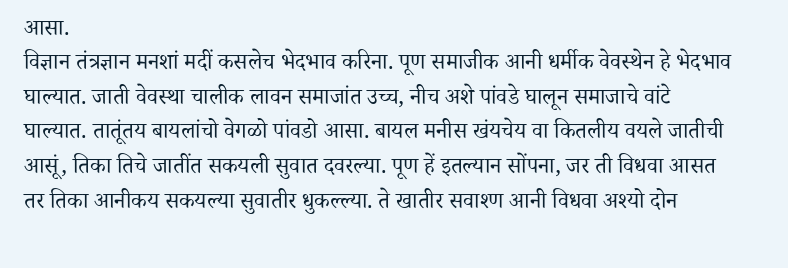आसा.
विज्ञान तंत्रज्ञान मनशां मदीं कसलेच भेदभाव करिना. पूण समाजीक आनी धर्मीक वेवस्थेन हे भेदभाव घाल्यात. जाती वेवस्था चालीक लावन समाजांत उच्च, नीच अशे पांवडे घालून समाजाचे वांटे घाल्यात. तातूंतय बायलांचो वेगळो पांवडो आसा. बायल मनीस खंयचेय वा कितलीय वयले जातीची आसूं, तिका तिचे जातींत सकयली सुवात दवरल्या. पूण हें इतल्यान सोंपना, जर ती विधवा आसत तर तिका आनीकय सकयल्या सुवातीर धुकल्ल्या. ते खातीर सवाश्ण आनी विधवा अश्यो दोन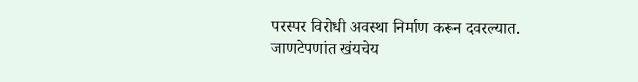परस्पर विरोधी अवस्था निर्माण करून दवरल्यात.
जाणटेपणांत खंयचेय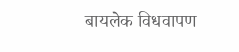बायलेक विधवापण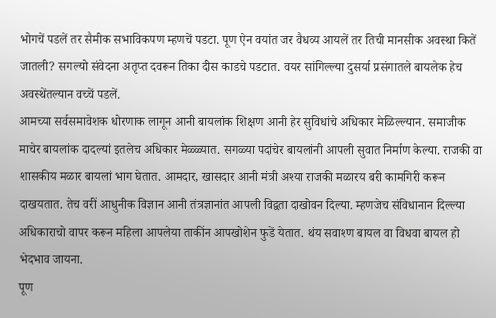भोगचें पडलें तर सैमीक सभाविकपण म्हणचें पडटा. पूण ऐन वयांत जर वैधव्य आयलें तर तिची मानसीक अवस्था कितें जातली? सगल्यो संवेदना अतृप्त दवरून तिका दीस काडचे पडटात. वयर सांगिल्ल्या दुसर्या प्रसंगातले बायलेक हेच अवस्थेंतल्यान वच्चें पडलें.
आमच्या सर्वसमावेशक धोरणाक लागून आनी बायलांक शिक्षण आनी हेर सुविधांचे अधिकार मेळिल्ल्यान. समाजीक माचेर बायलांक दादल्यां इतलेच अधिकार मेळ्ळ्यात. सगळ्या पदांचेर बायलांनी आपली सुवात निर्माण केल्या. राजकी वा शासकीय मळार बायलां भाग घेतात. आमदार, खासदार आनी मंत्री अश्या राजकी मळारय बरी कामगिरी करून दाखयतात. तेच वरीं आधुनीक विज्ञान आनी तंत्रज्ञानांत आपली विद्वता दाखोवन दिल्या. म्हणजेच संविधानान दिल्ल्या अधिकाराचो वापर करून महिला आपलेया ताकींन आपखोशेन फुडें येतात. थंय सवाश्ण बायल वा विधवा बायल हो भेदभाव जायना.
पूण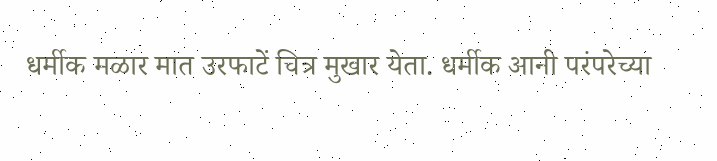धर्मीक मळार मात उरफाटें चित्र मुखार येता. धर्मीक आनी परंपरेच्या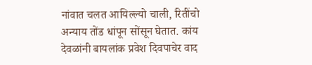नांवात चलत आयिल्ल्यो चाली, रितींचो अन्याय तोंड धांपून सोंसून घेतात. कांय देवळांनी बायलांक प्रवेश दिवपाचेर वाद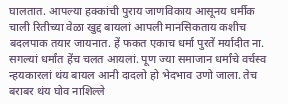घालतात. आपल्या हक्कांची पुराय जाणविकाय आसूनय धर्मीक चाली रितीच्या वेळा खुद्द बायलां आपली मानसिकताय कशीच बदलपाक तयार जायनात. हें फकत एकाच धर्मा पुरतें मर्यादीत ना. सगल्यां धर्मांत हेंच चलत आयलां. पूण ज्या समाजान धर्मांचे वर्चस्व न्हयकारलां थंय बायल आनी दादलो हो भेदभाव उणो जाला. तेच बराबर थंय घोव नाशिल्ले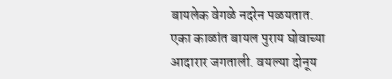बायलेक वेगळे नदरेन पळयतात.
एका काळांत बायल पुराय घोवाच्या आदारार जगताली. वयल्या दोनूय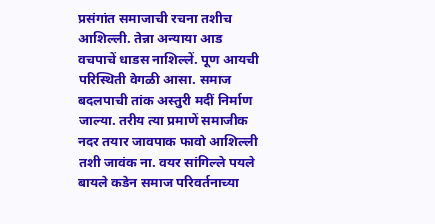प्रसंगांत समाजाची रचना तशीच आशिल्ली. तेन्ना अन्याया आड वचपाचें धाडस नाशिल्लें. पूण आयची परिस्थिती वेगळी आसा. समाज बदलपाची तांक अस्तुरी मदीं निर्माण जाल्या. तरीय त्या प्रमाणें समाजीक नदर तयार जावपाक फावो आशिल्ली तशी जावंक ना. वयर सांगिल्ले पयले बायले कडेन समाज परिवर्तनाच्या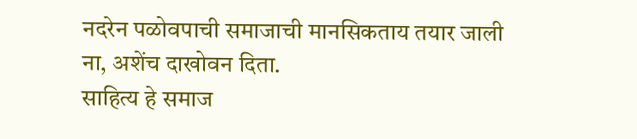नदरेन पळोवपाची समाजाची मानसिकताय तयार जाली ना, अशेंच दाखोवन दिता.
साहित्य हे समाज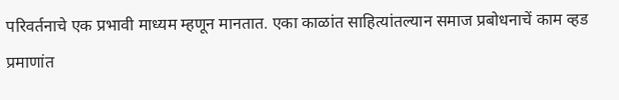परिवर्तनाचे एक प्रभावी माध्यम म्हणून मानतात. एका काळांत साहित्यांतल्यान समाज प्रबोधनाचें काम व्हड प्रमाणांत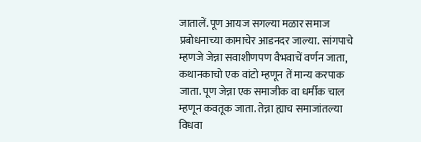जातालें. पूण आयज सगल्या मळार समाज प्रबोधनाच्या कामाचेर आडनदर जाल्या. सांगपाचे म्हणजे जेन्ना सवाशीणपण वैभवाचें वर्णन जाता, कथानकाचो एक वांटो म्हणून तें मान्य करपाक जाता. पूण जेन्ना एक समाजीक वा धर्मीक चाल म्हणून कवतूक जाता. तेन्ना ह्याच समाजांतल्या विधवा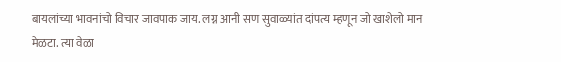बायलांच्या भावनांचो विचार जावपाक जाय. लग्न आनी सण सुवाळ्यांत दांपत्य म्हणून जो खाशेलो मान मेळटा. त्या वेळा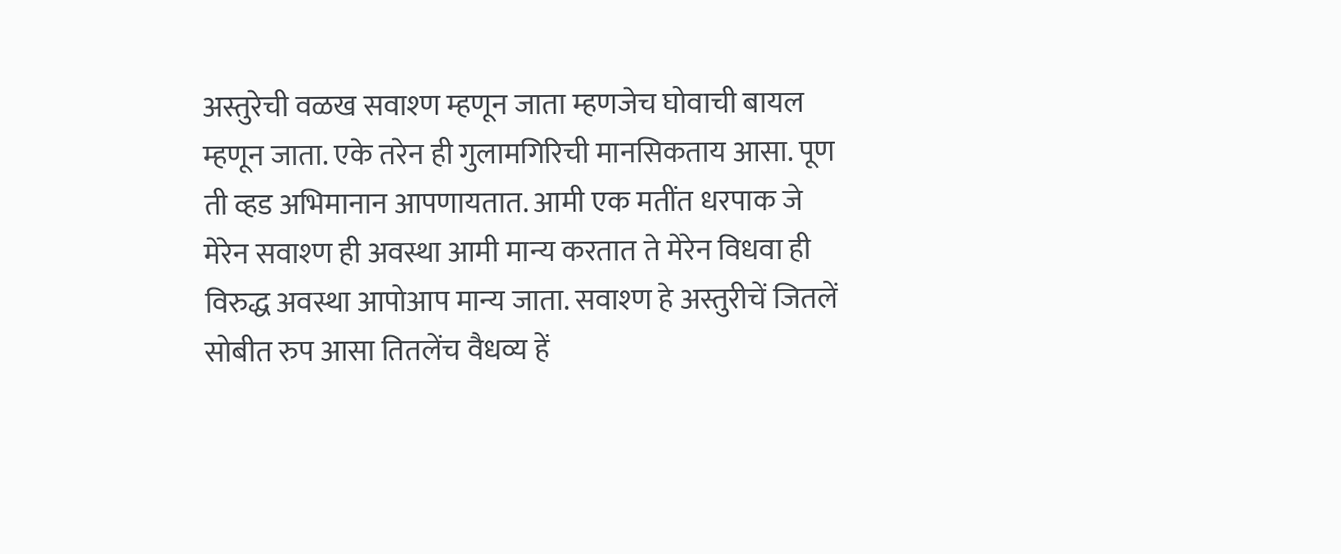अस्तुरेची वळख सवाश्ण म्हणून जाता म्हणजेच घोवाची बायल म्हणून जाता. एके तरेन ही गुलामगिरिची मानसिकताय आसा. पूण ती व्हड अभिमानान आपणायतात. आमी एक मतींत धरपाक जे मेरेन सवाश्ण ही अवस्था आमी मान्य करतात ते मेरेन विधवा ही विरुद्ध अवस्था आपोआप मान्य जाता. सवाश्ण हे अस्तुरीचें जितलें सोबीत रुप आसा तितलेंच वैधव्य हें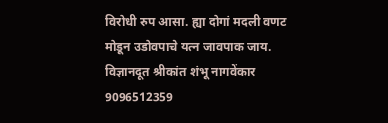विरोधी रुप आसा. ह्या दोगां मदली वणट मोडून उडोवपाचे यत्न जावपाक जाय.
विज्ञानदूत श्रीकांत शंभू नागवेंकार
9096512359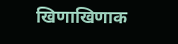खिणाखिणाक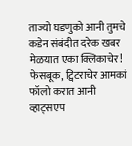ताज्यो घडणुको आनी तुमचे कडेन संबंदीत दरेक खबर मेळयात एका क्लिकाचेर! फेसबूक, ट्विटराचेर आमकां फॉलो करात आनी व्हाट्सएप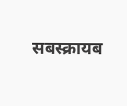सबस्क्रायब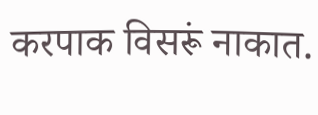करपाक विसरूं नाकात.